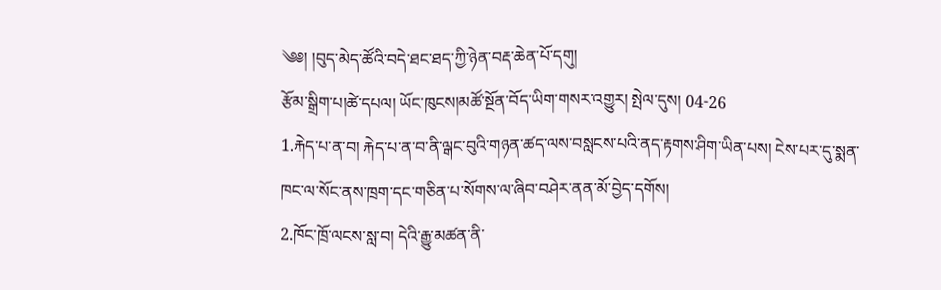༄༅། །བུད་མེད་ཚོའི་བདེ་ཐང་ཐད་ཀྱི་ཉེན་བརྡ་ཆེན་པོ་དགུ།
རྩོམ་སྒྲིག་པ།ཚེ་དཔལ། ཡོང་ཁུངས།མཚོ་སྔོན་བོད་ཡིག་གསར་འགྱུར། སྤེལ་དུས། 04-26
1.རྐེད་པ་ན་བ། རྐེད་པ་ན་བ་ནི་ལྒང་བུའི་གཉན་ཚད་ལས་བསླངས་པའི་ནད་རྟགས་ཤིག་ཡིན་པས། ངེས་པར་དུ་སྨན་ཁང་ལ་སོང་ནས་ཁྲག་དང་གཅིན་པ་སོགས་ལ་ཞིབ་བཤེར་ནན་མོ་བྱེད་དགོས།
2.ཁོང་ཁྲོ་ལངས་སླ་བ། དེའི་རྒྱུ་མཚན་ནི་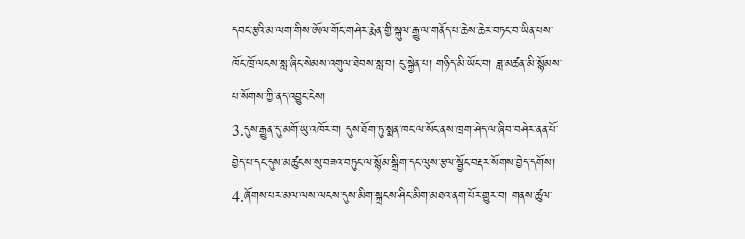དབང་རྩའི་མ་ལག་གིས་ཨོལ་གོང་གཤེར་རྨེན་གྱི་སྐུལ་རྒྱུ་ལ་གནོད་པ་ཆེས་ཆེར་བཏང་བ་ཡིན་པས་ཁོང་ཁྲོ་ལངས་སླ་ཞིང་སེམས་འགུལ་ཐེབས་སླ་བ། ངུ་སྐྱེན་པ། གཉིད་མི་ཡོང་བ། ཟླ་མཚན་མི་སྙོམས་པ་སོགས་ཀྱི་ནད་འབྱུང་ངེས།
3.དུས་རྒྱུན་དུ་མགོ་ཡུ་འཁོར་བ། དུས་ཐོག་ཏུ་སྨན་ཁང་ལ་སོང་ནས་ཁྲག་ཤེད་ལ་ཞིབ་བཤེར་ནན་པོ་བྱེད་པ་དང་དུས་མཚུངས་སུ་བཟའ་བཏུང་ལ་སྙོམ་སྒྲིག་དང་ལུས་རྩལ་སྦྱོང་བརྡར་སོགས་བྱེད་དགོས།
4.ཞོགས་པར་མལ་ལས་ལངས་དུས་མིག་སྐྲངས་ཤིང་མིག་མཐའ་ནག་པོར་གྱུར་བ། གནས་ཚུལ་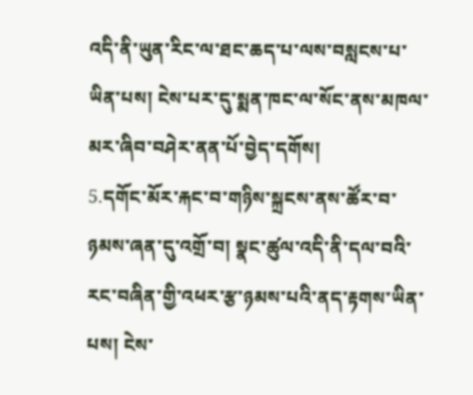འདི་ནི་ཡུན་རིང་ལ་ཐང་ཆད་པ་ལས་བསླངས་པ་ཡིན་པས། ངེས་པར་དུ་སྨན་ཁང་ལ་སོང་ནས་མཁལ་མར་ཞིབ་བཤེར་ནན་པོ་བྱེད་དགོས།
5.དགོང་མོར་རྐང་བ་གཉིས་སྐྲངས་ནས་ཚོར་བ་ཉམས་ཞན་དུ་འགྲོ་བ། སྣང་ཚུལ་འདི་ནི་དལ་བའི་རང་བཞིན་གྱི་འཕར་རྩ་ཉམས་པའི་ནད་རྟགས་ཡིན་པས། ངེས་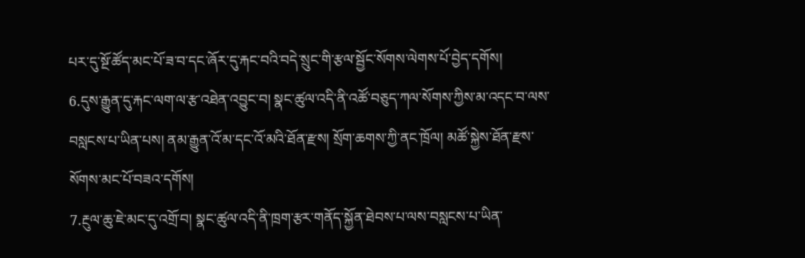པར་དུ་སྔོ་ཚོད་མང་པོ་ཟ་བ་དང་ཞོར་དུ་རྐང་བའི་བདེ་སྲུང་གི་རྩལ་སྦྱོང་སོགས་ལེགས་པོ་བྱེད་དགོས།
6.དུས་རྒྱུན་དུ་རྐང་ལག་ལ་རྩ་འཐེན་འབྱུང་བ། སྣང་ཚུལ་འདི་ནི་འཚོ་བཅུད་ཀལ་སོགས་ཀྱིས་མ་འདང་བ་ལས་བསླངས་པ་ཡིན་པས། ནམ་རྒྱུན་འོ་མ་དང་འོ་མའི་ཐོན་རྫས། སྲོག་ཆགས་ཀྱི་ནང་ཁྲོལ། མཚོ་སྐྱེས་ཐོན་རྫས་སོགས་མང་པོ་བཟའ་དགོས།
7.རྔུལ་ཆུ་ཇེ་མང་དུ་འགྲོ་བ། སྣང་ཚུལ་འདི་ནི་ཁྲག་རྩར་གནོད་སྐྱོན་ཐེབས་པ་ལས་བསླངས་པ་ཡིན་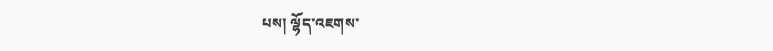པས། ལྷོད་འཇགས་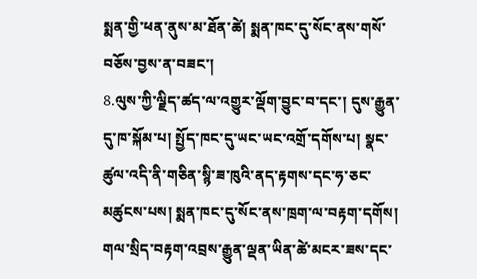སྨན་གྱི་ཕན་ནུས་མ་ཐོན་ཚེ། སྨན་ཁང་དུ་སོང་ནས་གསོ་བཅོས་བྱས་ན་བཟང་།
8.ལུས་ཀྱི་ལྗིད་ཚད་ལ་འགྱུར་ལྡོག་བྱུང་བ་དང་། དུས་རྒྱུན་དུ་ཁ་སྐོམ་པ། སྤྱོད་ཁང་དུ་ཡང་ཡང་འགྲོ་དགོས་པ། སྣང་ཚུལ་འདི་ནི་གཅིན་སྙི་ཟ་ཁུའི་ནད་རྟགས་དང་ཧ་ཅང་མཚུངས་པས། སྨན་ཁང་དུ་སོང་ནས་ཁྲག་ལ་བརྟག་དགོས། གལ་སྲིད་བརྟག་འབྲས་རྒྱུན་ལྡན་ཡིན་ཚེ་མངར་ཟས་དང་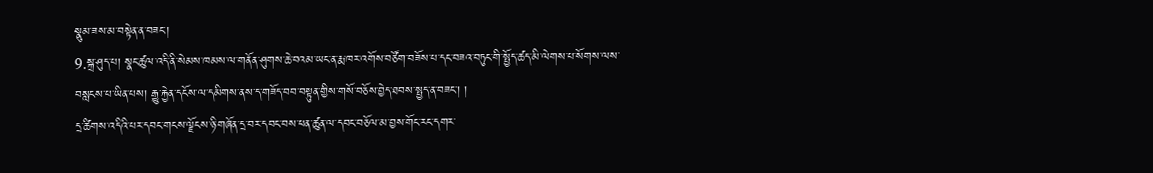སྣུམ་ཟས་མ་བསྟེན་ན་བཟང་།
9.སྐྲ་ཤུད་པ། སྣང་ཚུལ་འདི་ནི་སེམས་ཁམས་ལ་གནོན་ཤུགས་ཆེ་བའམ་ཡང་ན་རྨ་ཁར་འགོས་བཙོག་བཟོས་པ་དང་བཟའ་བཏུང་གི་སྤྱོད་ཚད་མི་ལེགས་པ་སོགས་ལས་བསླངས་པ་ཡིན་པས། རྒྱུ་རྐྱེན་དངོས་ལ་དམིགས་ནས་ད་གཟོད་བབ་བསྟུན་གྱིས་གསོ་བཅོས་བྱེད་ཐབས་སྤྱད་ན་བཟང་། །
དྲ་ཚིགས་འདིའི་པར་དབང་གངས་ལྗོངས་ཉི་གཞོན་དྲ་བར་དབང་བས་ཕན་ཚུན་ལ་དབང་བཅོལ་མ་བྱས་གོང་རང་དགར་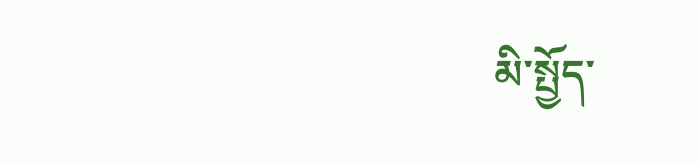མི་སྤྱོད་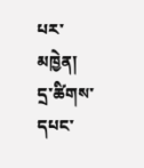པར་མཁྱེན།
དྲ་ཚིགས་དཔང་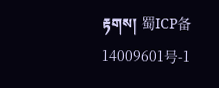རྟགས། 蜀ICP备14009601号-1